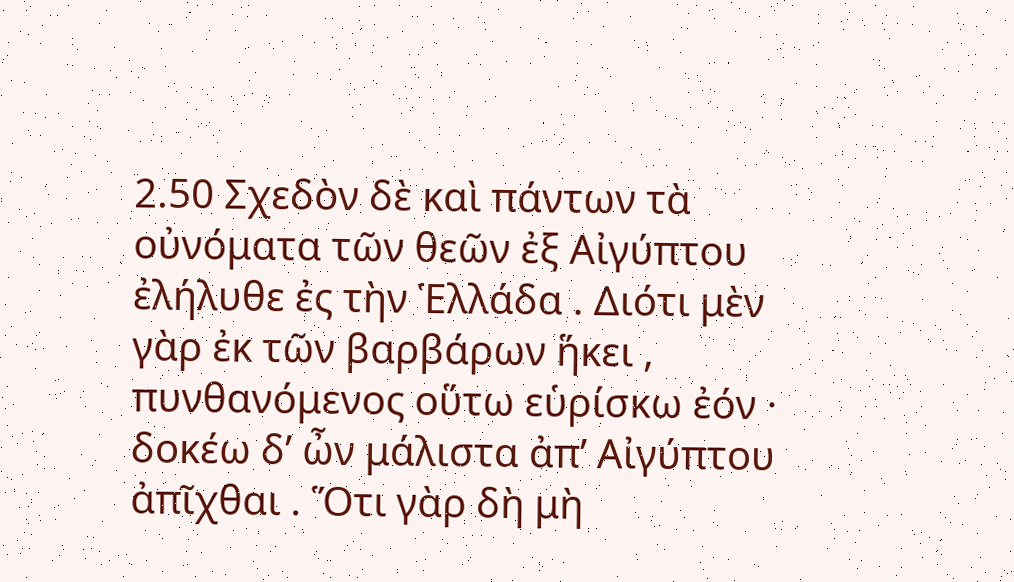2.50 Σχεδὸν δὲ καὶ πάντων τὰ οὐνόματα τῶν θεῶν ἐξ Αἰγύπτου ἐλήλυθε ἐς τὴν Ἑλλάδα . Διότι μὲν γὰρ ἐκ τῶν βαρβάρων ἥκει , πυνθανόμενος οὕτω εὑρίσκω ἐόν · δοκέω δ’ ὦν μάλιστα ἀπ’ Αἰγύπτου ἀπῖχθαι . Ὅτι γὰρ δὴ μὴ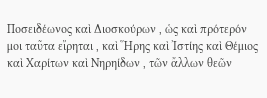Ποσειδέωνος καὶ Διοσκούρων , ὡς καὶ πρότερόν μοι ταῦτα εἴρηται , καὶ Ἥρης καὶ Ἰστίης καὶ Θέμιος καὶ Χαρίτων καὶ Νηρηίδων , τῶν ἄλλων θεῶν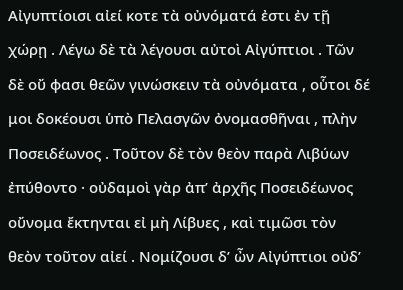Αἰγυπτίοισι αἰεί κοτε τὰ οὐνόματά ἐστι ἐν τῇ χώρῃ . Λέγω δὲ τὰ λέγουσι αὐτοὶ Αἰγύπτιοι . Τῶν δὲ οὔ φασι θεῶν γινώσκειν τὰ οὐνόματα , οὗτοι δέ μοι δοκέουσι ὑπὸ Πελασγῶν ὀνομασθῆναι , πλὴν Ποσειδέωνος . Τοῦτον δὲ τὸν θεὸν παρὰ Λιβύων ἐπύθοντο · οὐδαμοὶ γὰρ ἀπ’ ἀρχῆς Ποσειδέωνος οὔνομα ἔκτηνται εἰ μὴ Λίβυες , καὶ τιμῶσι τὸν θεὸν τοῦτον αἰεί . Νομίζουσι δ’ ὦν Αἰγύπτιοι οὐδ’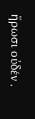ἥρωσι οὐδέν .